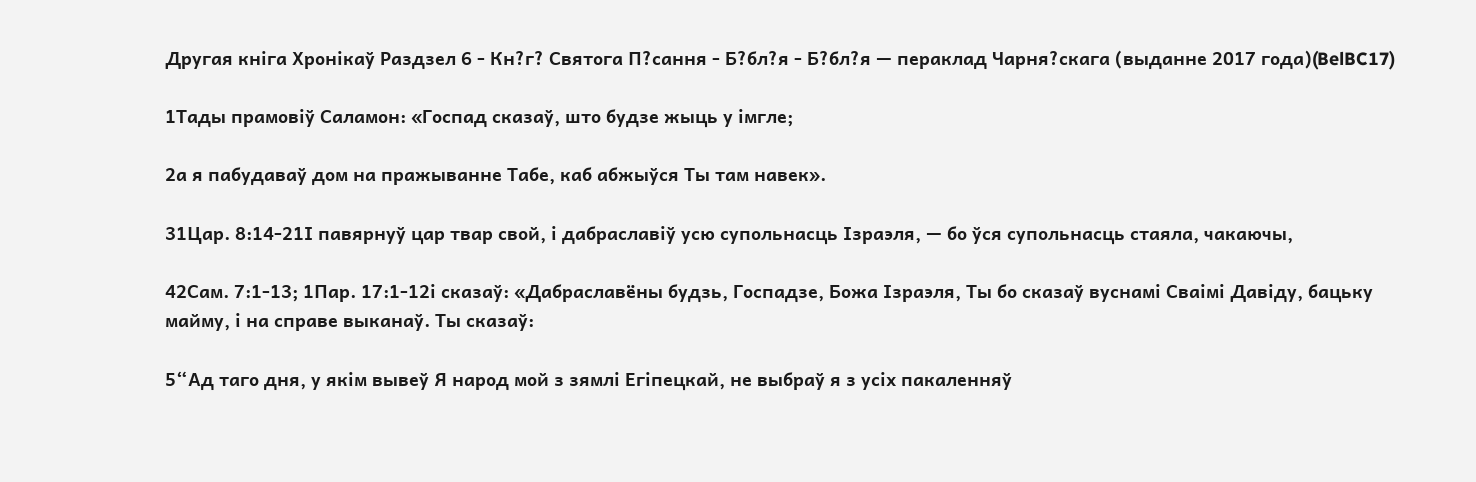Другая кніга Хронікаў Раздзел 6 - Кн?г? Святога П?сання - Б?бл?я - Б?бл?я — пераклад Чарня?скага (выданне 2017 года)(BelBC17)

1Тады прамовіў Саламон: «Госпад сказаў, што будзе жыць у імгле;

2а я пабудаваў дом на пражыванне Табе, каб абжыўся Ты там навек».

31Цар. 8:14-21І павярнуў цар твар свой, і дабраславіў усю супольнасць Ізраэля, — бо ўся супольнасць стаяла, чакаючы,

42Сам. 7:1-13; 1Пар. 17:1-12і сказаў: «Дабраславёны будзь, Госпадзе, Божа Ізраэля, Ты бо сказаў вуснамі Сваімі Давіду, бацьку майму, і на справе выканаў. Ты сказаў:

5“Ад таго дня, у якім вывеў Я народ мой з зямлі Егіпецкай, не выбраў я з усіх пакаленняў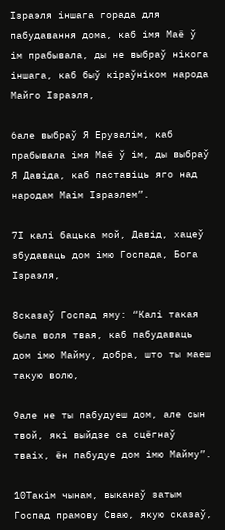Ізраэля іншага горада для пабудавання дома, каб імя Маё ў ім прабывала, ды не выбраў нікога іншага, каб быў кіраўніком народа Майго Ізраэля,

6але выбраў Я Ерузалім, каб прабывала імя Маё ў ім, ды выбраў Я Давіда, каб паставіць яго над народам Маім Ізраэлем”.

7І калі бацька мой, Давід, хацеў збудаваць дом імю Госпада, Бога Ізраэля,

8сказаў Госпад яму: “Калі такая была воля твая, каб пабудаваць дом імю Майму, добра, што ты маеш такую волю,

9але не ты пабудуеш дом, але сын твой, які выйдзе са сцёгнаў тваіх, ён пабудуе дом імю Майму”.

10Такім чынам, выканаў затым Госпад прамову Сваю, якую сказаў,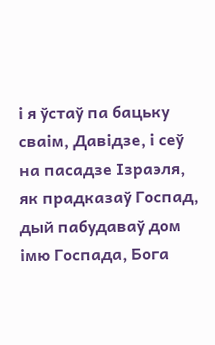і я ўстаў па бацьку сваім, Давідзе, і сеў на пасадзе Ізраэля, як прадказаў Госпад, дый пабудаваў дом імю Госпада, Бога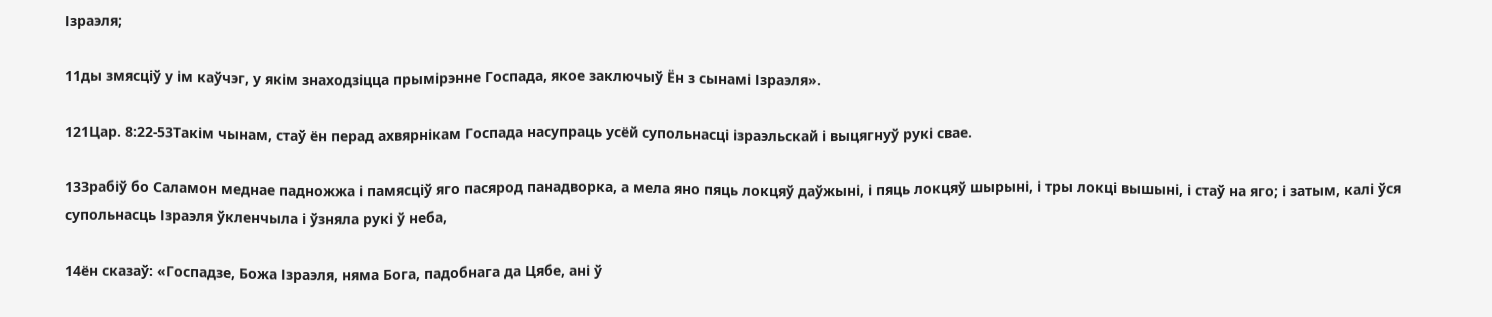Ізраэля;

11ды змясціў у ім каўчэг, у якім знаходзіцца прымірэнне Госпада, якое заключыў Ён з сынамі Ізраэля».

121Цар. 8:22-53Такім чынам, стаў ён перад ахвярнікам Госпада насупраць усёй супольнасці ізраэльскай і выцягнуў рукі свае.

13Зрабіў бо Саламон меднае падножжа і памясціў яго пасярод панадворка, а мела яно пяць локцяў даўжыні, і пяць локцяў шырыні, і тры локці вышыні, і стаў на яго; і затым, калі ўся супольнасць Ізраэля ўкленчыла і ўзняла рукі ў неба,

14ён сказаў: «Госпадзе, Божа Ізраэля, няма Бога, падобнага да Цябе, ані ў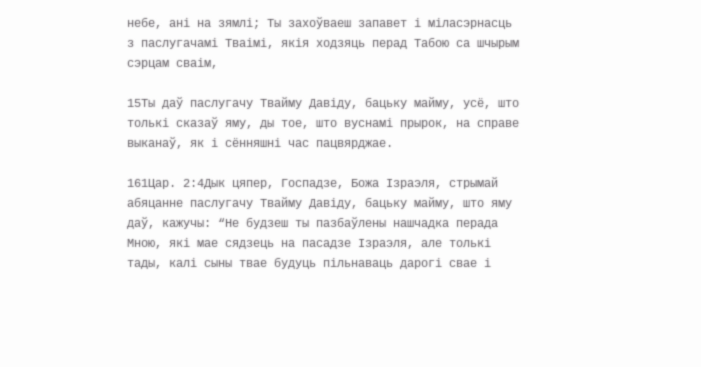небе, ані на зямлі; Ты захоўваеш запавет і міласэрнасць з паслугачамі Тваімі, якія ходзяць перад Табою са шчырым сэрцам сваім,

15Ты даў паслугачу Твайму Давіду, бацьку майму, усё, што толькі сказаў яму, ды тое, што вуснамі прырок, на справе выканаў, як і сённяшні час пацвярджае.

161Цар. 2:4Дык цяпер, Госпадзе, Божа Ізраэля, стрымай абяцанне паслугачу Твайму Давіду, бацьку майму, што яму даў, кажучы: “Не будзеш ты пазбаўлены нашчадка перада Мною, які мае сядзець на пасадзе Ізраэля, але толькі тады, калі сыны твае будуць пільнаваць дарогі свае і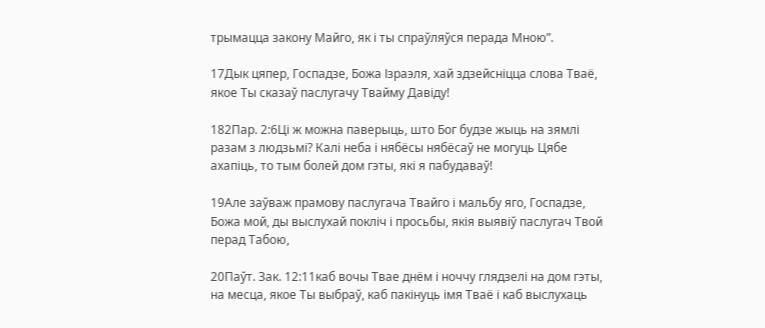трымацца закону Майго, як і ты спраўляўся перада Мною”.

17Дык цяпер, Госпадзе, Божа Ізраэля, хай здзейсніцца слова Тваё, якое Ты сказаў паслугачу Твайму Давіду!

182Пар. 2:6Ці ж можна паверыць, што Бог будзе жыць на зямлі разам з людзьмі? Калі неба і нябёсы нябёсаў не могуць Цябе ахапіць, то тым болей дом гэты, які я пабудаваў!

19Але заўваж прамову паслугача Твайго і мальбу яго, Госпадзе, Божа мой, ды выслухай покліч і просьбы, якія выявіў паслугач Твой перад Табою,

20Паўт. Зак. 12:11каб вочы Твае днём і ноччу глядзелі на дом гэты, на месца, якое Ты выбраў, каб пакінуць імя Тваё і каб выслухаць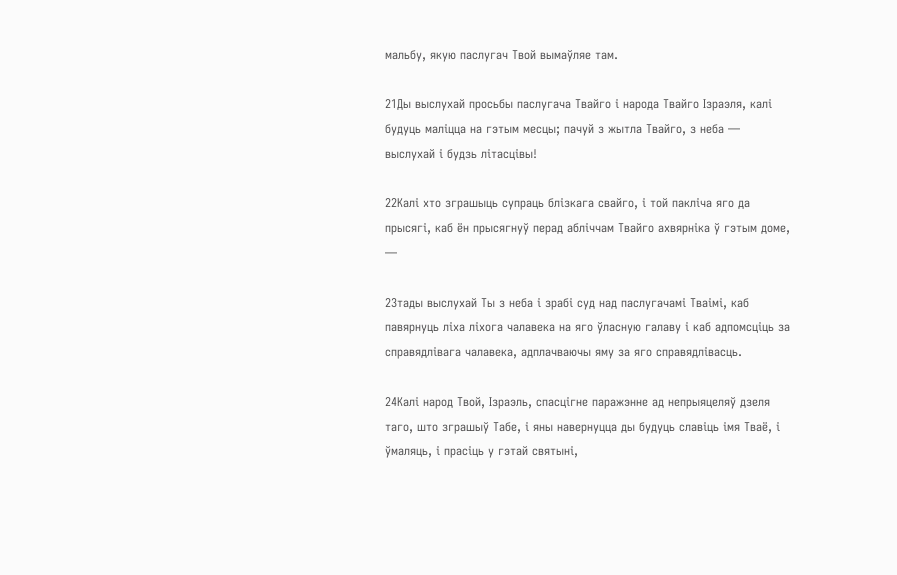мальбу, якую паслугач Твой вымаўляе там.

21Ды выслухай просьбы паслугача Твайго і народа Твайго Ізраэля, калі будуць маліцца на гэтым месцы; пачуй з жытла Твайго, з неба — выслухай і будзь літасцівы!

22Калі хто зграшыць супраць блізкага свайго, і той пакліча яго да прысягі, каб ён прысягнуў перад абліччам Твайго ахвярніка ў гэтым доме, —

23тады выслухай Ты з неба і зрабі суд над паслугачамі Тваімі, каб павярнуць ліха ліхога чалавека на яго ўласную галаву і каб адпомсціць за справядлівага чалавека, адплачваючы яму за яго справядлівасць.

24Калі народ Твой, Ізраэль, спасцігне паражэнне ад непрыяцеляў дзеля таго, што зграшыў Табе, і яны навернуцца ды будуць славіць імя Тваё, і ўмаляць, і прасіць у гэтай святыні,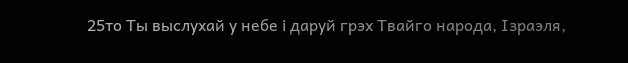25то Ты выслухай у небе і даруй грэх Твайго народа, Ізраэля,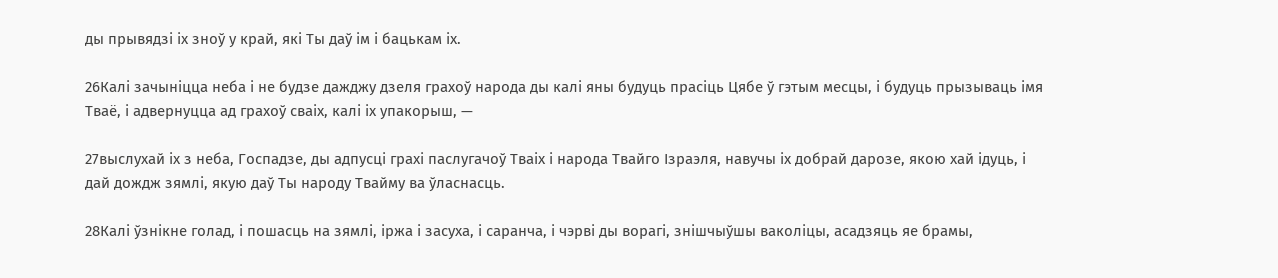ды прывядзі іх зноў у край, які Ты даў ім і бацькам іх.

26Калі зачыніцца неба і не будзе дажджу дзеля грахоў народа ды калі яны будуць прасіць Цябе ў гэтым месцы, і будуць прызываць імя Тваё, і адвернуцца ад грахоў сваіх, калі іх упакорыш, —

27выслухай іх з неба, Госпадзе, ды адпусці грахі паслугачоў Тваіх і народа Твайго Ізраэля, навучы іх добрай дарозе, якою хай ідуць, і дай дождж зямлі, якую даў Ты народу Твайму ва ўласнасць.

28Калі ўзнікне голад, і пошасць на зямлі, іржа і засуха, і саранча, і чэрві ды ворагі, знішчыўшы ваколіцы, асадзяць яе брамы,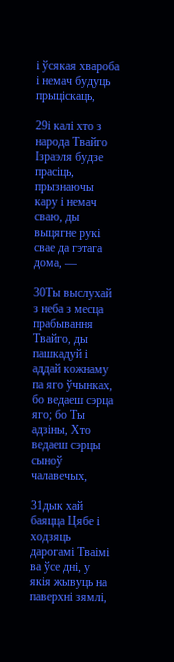і ўсякая хвароба і немач будуць прыціскаць,

29і калі хто з народа Твайго Ізраэля будзе прасіць, прызнаючы кару і немач сваю, ды выцягне рукі свае да гэтага дома, —

30Ты выслухай з неба з месца прабывання Твайго, ды пашкадуй і аддай кожнаму па яго ўчынках, бо ведаеш сэрца яго; бо Ты адзіны, Хто ведаеш сэрцы сыноў чалавечых,

31дык хай баяцца Цябе і ходзяць дарогамі Тваімі ва ўсе дні, у якія жывуць на паверхні зямлі,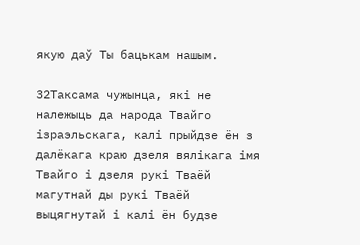якую даў Ты бацькам нашым.

32Таксама чужынца, які не належыць да народа Твайго ізраэльскага, калі прыйдзе ён з далёкага краю дзеля вялікага імя Твайго і дзеля рукі Тваёй магутнай ды рукі Тваёй выцягнутай і калі ён будзе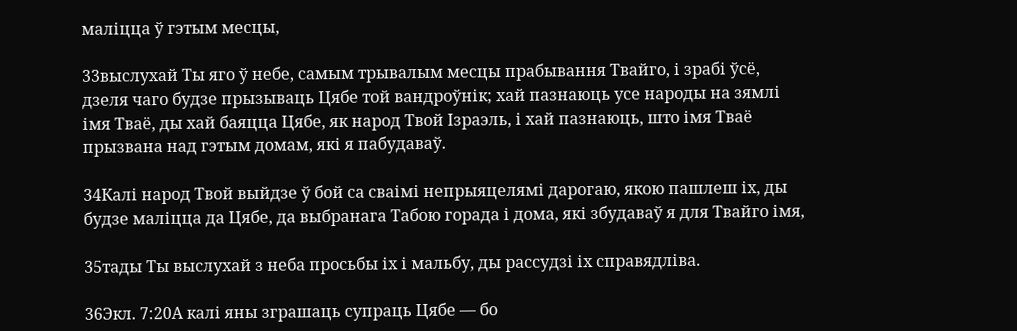маліцца ў гэтым месцы,

33выслухай Ты яго ў небе, самым трывалым месцы прабывання Твайго, і зрабі ўсё, дзеля чаго будзе прызываць Цябе той вандроўнік; хай пазнаюць усе народы на зямлі імя Тваё, ды хай баяцца Цябе, як народ Твой Ізраэль, і хай пазнаюць, што імя Тваё прызвана над гэтым домам, які я пабудаваў.

34Калі народ Твой выйдзе ў бой са сваімі непрыяцелямі дарогаю, якою пашлеш іх, ды будзе маліцца да Цябе, да выбранага Табою горада і дома, які збудаваў я для Твайго імя,

35тады Ты выслухай з неба просьбы іх і мальбу, ды рассудзі іх справядліва.

36Экл. 7:20А калі яны зграшаць супраць Цябе — бо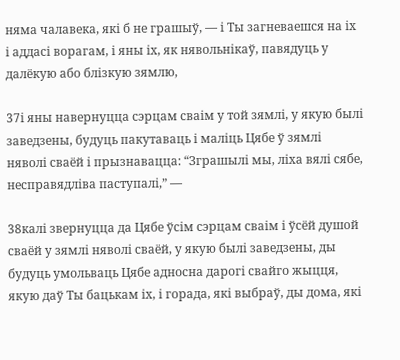няма чалавека, які б не грашыў, — і Ты загневаешся на іх і аддасі ворагам, і яны іх, як нявольнікаў, павядуць у далёкую або блізкую зямлю,

37і яны навернуцца сэрцам сваім у той зямлі, у якую былі заведзены, будуць пакутаваць і маліць Цябе ў зямлі няволі сваёй і прызнавацца: “Зграшылі мы, ліха вялі сябе, несправядліва паступалі,” —

38калі звернуцца да Цябе ўсім сэрцам сваім і ўсёй душой сваёй у зямлі няволі сваёй, у якую былі заведзены, ды будуць умольваць Цябе адносна дарогі свайго жыцця, якую даў Ты бацькам іх, і горада, які выбраў, ды дома, які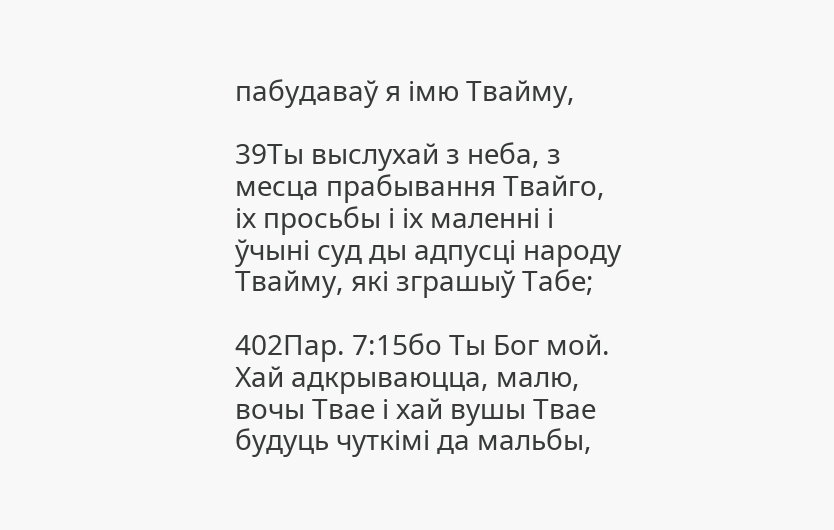пабудаваў я імю Твайму,

39Ты выслухай з неба, з месца прабывання Твайго, іх просьбы і іх маленні і ўчыні суд ды адпусці народу Твайму, які зграшыў Табе;

402Пар. 7:15бо Ты Бог мой. Хай адкрываюцца, малю, вочы Твае і хай вушы Твае будуць чуткімі да мальбы,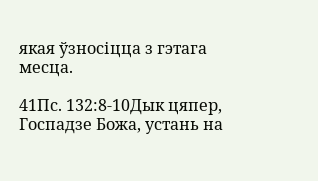якая ўзносіцца з гэтага месца.

41Пс. 132:8-10Дык цяпер, Госпадзе Божа, устань на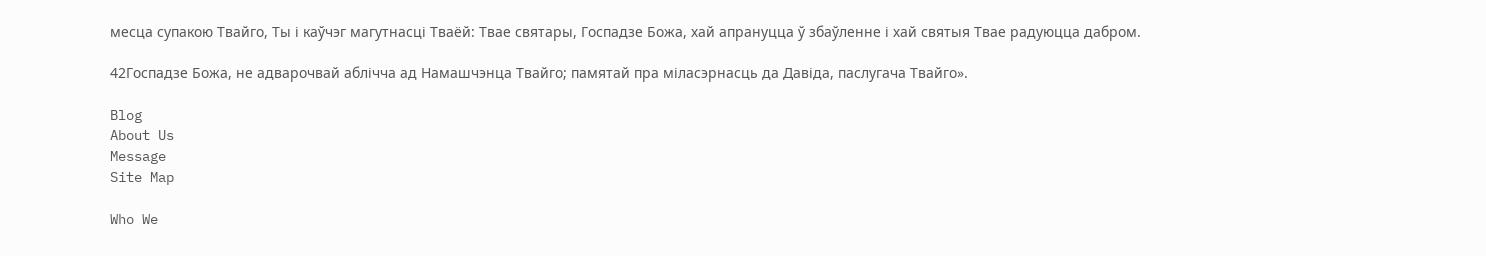месца супакою Твайго, Ты і каўчэг магутнасці Тваёй: Твае святары, Госпадзе Божа, хай апрануцца ў збаўленне і хай святыя Твае радуюцца дабром.

42Госпадзе Божа, не адварочвай аблічча ад Намашчэнца Твайго; памятай пра міласэрнасць да Давіда, паслугача Твайго».

Blog
About Us
Message
Site Map

Who We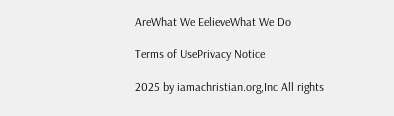AreWhat We EelieveWhat We Do

Terms of UsePrivacy Notice

2025 by iamachristian.org,Inc All rights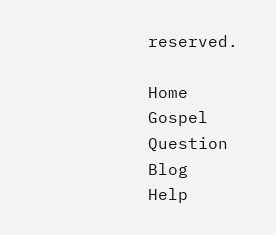reserved.

Home
Gospel
Question
Blog
Help